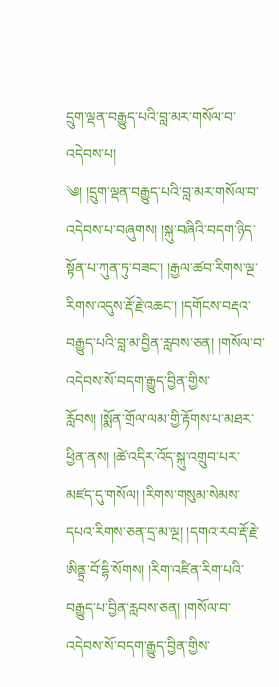དྲུག་ལྡན་བརྒྱུད་པའི་བླ་མར་གསོལ་བ་འདེབས་པ།
༄། །དྲུག་ལྡན་བརྒྱུད་པའི་བླ་མར་གསོལ་བ་འདེབས་པ་བཞུགས། །སྐུ་བཞིའི་བདག་ཉིད་སྟོན་པ་ཀུན་ཏུ་བཟང་། །རྒྱལ་ཚབ་རིགས་ལྔ་རིགས་འདུས་རྡོ་རྗེ་འཆང་། །དགོངས་བརྡའ་བརྒྱུད་པའི་བླ་མ་བྱིན་རླབས་ཅན། །གསོལ་བ་འདེབས་སོ་བདག་རྒྱུད་བྱིན་གྱིས་རློབས། །སྨོན་གྲོལ་ལམ་གྱི་རྟོགས་པ་མཐར་ཕྱིན་ནས། །ཚེ་འདིར་འོད་སྐུ་འགྲུབ་པར་མཛད་དུ་གསོལ། །རིགས་གསུམ་སེམས་དཔའ་རིགས་ཅན་དྲ་མ་ལྔ། །དགའ་རབ་རྡོ་རྗེ་ཨིནྟྲ་བོ་དྷི་སོགས། །རིག་འཛིན་རིག་པའི་བརྒྱུད་པ་བྱིན་རླབས་ཅན། །གསོལ་བ་འདེབས་སོ་བདག་རྒྱུད་བྱིན་གྱིས་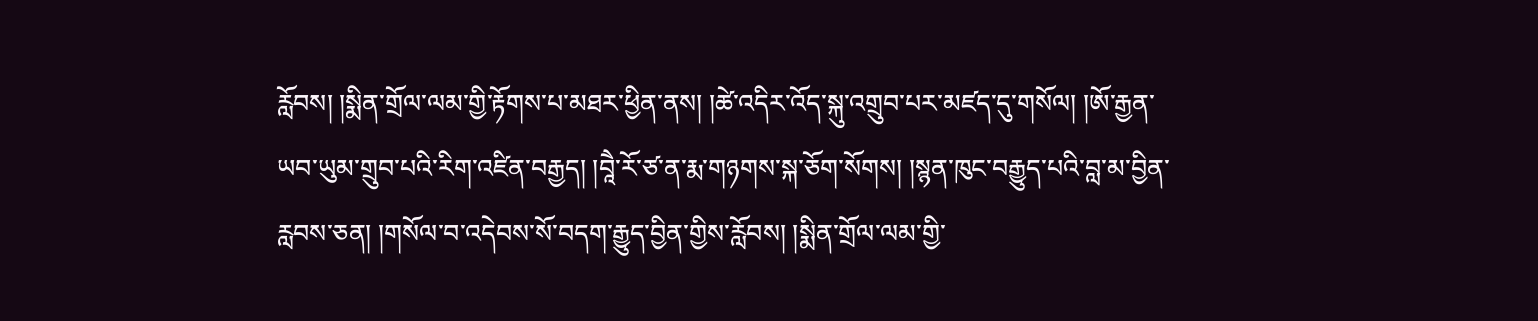རློབས། །སྨིན་གྲོལ་ལམ་གྱི་རྟོགས་པ་མཐར་ཕྱིན་ནས། །ཚེ་འདིར་འོད་སྐུ་འགྲུབ་པར་མཛད་དུ་གསོལ། །ཨོ་རྒྱན་ཡབ་ཡུམ་གྲུབ་པའི་རིག་འཛིན་བརྒྱད། །བཱཻ་རོ་ཙ་ན་རྨ་གཉགས་སྐ་ཅོག་སོགས། །སྙན་ཁུང་བརྒྱུད་པའི་བླ་མ་བྱིན་རླབས་ཅན། །གསོལ་བ་འདེབས་སོ་བདག་རྒྱུད་བྱིན་གྱིས་རློབས། །སྨིན་གྲོལ་ལམ་གྱི་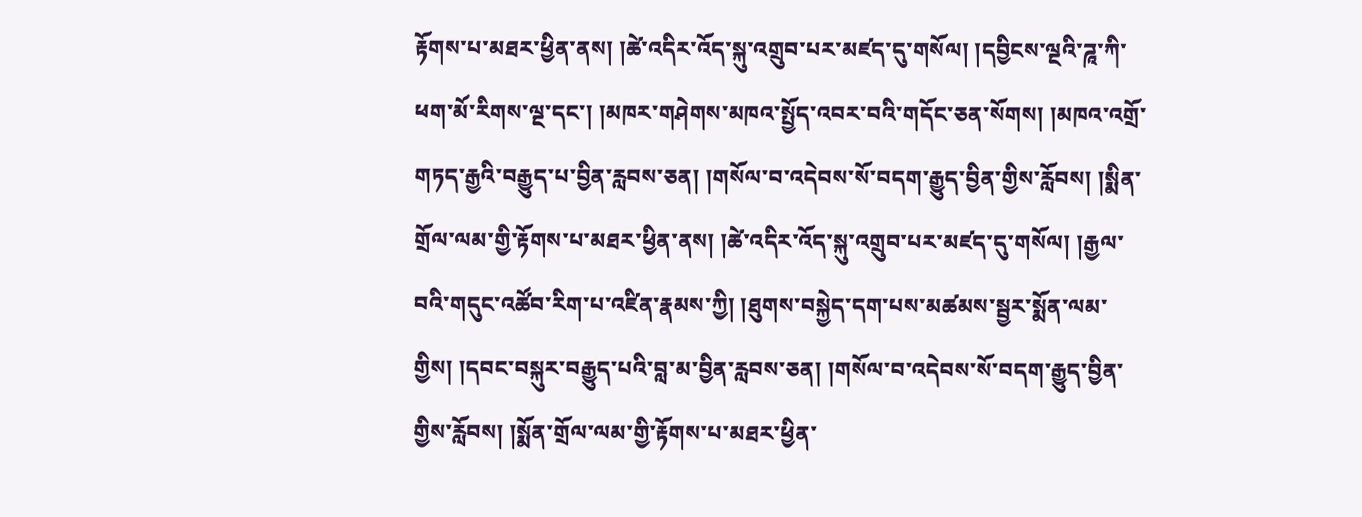རྟོགས་པ་མཐར་ཕྱིན་ནས། །ཚེ་འདིར་འོད་སྐུ་འགྲུབ་པར་མཛད་དུ་གསོལ། །དབྱིངས་ལྔའི་ཌཱ་ཀི་ཕག་མོ་རིགས་ལྔ་དང་། །མཁར་གཤེགས་མཁའ་སྤྱོད་འབར་བའི་གདོང་ཅན་སོགས། །མཁའ་འགྲོ་གཏད་རྒྱའི་བརྒྱུད་པ་བྱིན་རླབས་ཅན། །གསོལ་བ་འདེབས་སོ་བདག་རྒྱུད་བྱིན་གྱིས་རློབས། །སྨིན་གྲོལ་ལམ་གྱི་རྟོགས་པ་མཐར་ཕྱིན་ནས། །ཚེ་འདིར་འོད་སྐུ་འགྲུབ་པར་མཛད་དུ་གསོལ། །རྒྱལ་བའི་གདུང་འཚོབ་རིག་པ་འཛིན་རྣམས་ཀྱི། །ཐུགས་བསྐྱེད་དག་པས་མཚམས་སྦྱར་སྨོན་ལམ་གྱིས། །དབང་བསྐུར་བརྒྱུད་པའི་བླ་མ་བྱིན་རླབས་ཅན། །གསོལ་བ་འདེབས་སོ་བདག་རྒྱུད་བྱིན་གྱིས་རློབས། །སྨོན་གྲོལ་ལམ་གྱི་རྟོགས་པ་མཐར་ཕྱིན་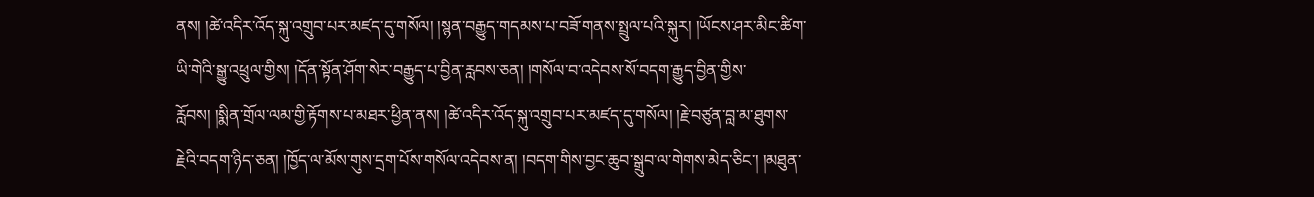ནས། །ཚེ་འདིར་འོད་སྐུ་འགྲུབ་པར་མཛད་དུ་གསོལ། །སྙན་བརྒྱུད་གདམས་པ་བཟོ་གནས་སྤྲུལ་པའི་སྐུར། །ཡོངས་ཤར་མིང་ཚིག་ཡི་གེའི་སྒྱུ་འཕྲུལ་གྱིས། །དོན་སྟོན་ཤོག་སེར་བརྒྱུད་པ་བྱིན་རླབས་ཅན། །གསོལ་བ་འདེབས་སོ་བདག་རྒྱུད་བྱིན་གྱིས་རློབས། །སྨིན་གྲོལ་ལམ་གྱི་རྟོགས་པ་མཐར་ཕྱིན་ནས། །ཚེ་འདིར་འོད་སྐུ་འགྲུབ་པར་མཛད་དུ་གསོལ། །རྗེ་བཙུན་བླ་མ་ཐུགས་རྗེའི་བདག་ཉིད་ཅན། །ཁྱོད་ལ་མོས་གུས་དྲག་པོས་གསོལ་འདེབས་ན། །བདག་གིས་བྱང་ཆུབ་སྒྲུབ་ལ་གེགས་མེད་ཅིང་། །མཐུན་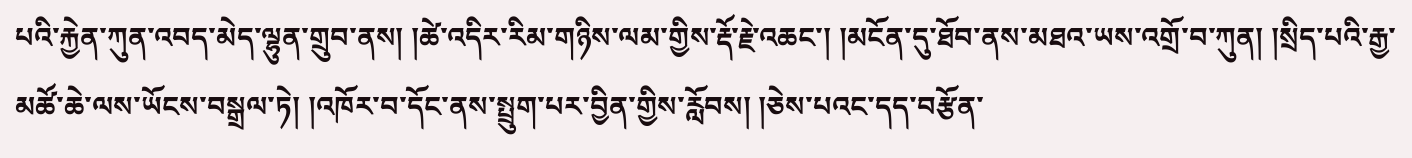པའི་རྐྱེན་ཀུན་འབད་མེད་ལྷུན་གྲུབ་ནས། །ཚེ་འདིར་རིམ་གཉིས་ལམ་གྱིས་རྡོ་རྗེ་འཆང་། །མངོན་དུ་ཐོབ་ནས་མཐའ་ཡས་འགྲོ་བ་ཀུན། །སྲིད་པའི་རྒྱ་མཚོ་ཆེ་ལས་ཡོངས་བསྒྲལ་ཏེ། །འཁོར་བ་དོང་ནས་སྤྲུག་པར་བྱིན་གྱིས་རློབས། །ཅེས་པའང་དད་བརྩོན་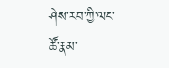ཤེས་རབ་ཀྱི་ལང་ཚོ་རྣམ་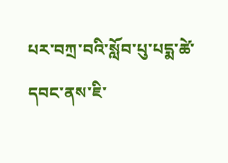པར་བཀྲ་བའི་སློབ་པུ་པདྨ་ཚེ་དབང་ནས་ཇི་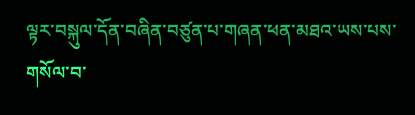ལྟར་བསྐུལ་དོན་བཞིན་བཙུན་པ་གཞན་ཕན་མཐའ་ཡས་པས་གསོལ་བ་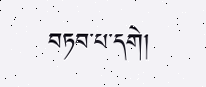བཏབ་པ་དགེ།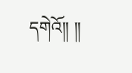དགེའོ།། །།